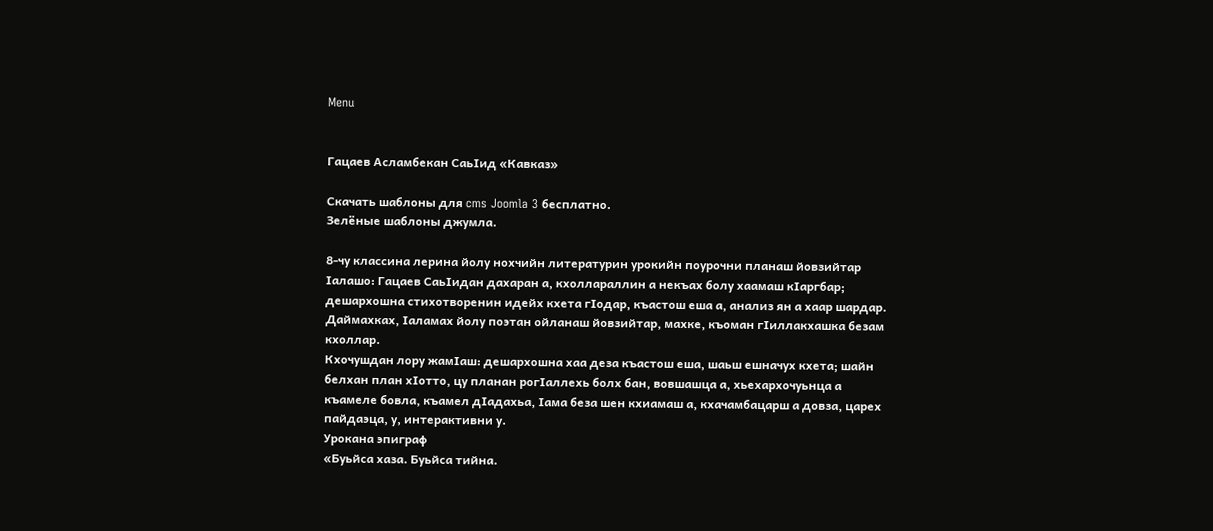Menu


Гацаев Асламбекан СаьIид «Кавказ»

Скачать шаблоны для cms Joomla 3 бесплатно.
Зелёные шаблоны джумла.

8-чу классина лерина йолу нохчийн литературин урокийн поурочни планаш йовзийтар
Iалашо: Гацаев СаьIидан дахаран а, кхоллараллин а некъах болу хаамаш кIаргбар; дешархошна стихотворенин идейх кхета гIодар, къастош еша а, анализ ян а хаар шардар. Даймахках, Iаламах йолу поэтан ойланаш йовзийтар, махке, къоман гIиллакхашка безам кхоллар.
Кхочушдан лору жамIаш: дешархошна хаа деза къастош еша, шаьш ешначух кхета; шайн белхан план хIотто, цу планан рогIаллехь болх бан, вовшашца а, хьехархочуьнца а къамеле бовла, къамел дIадахьа, Iама беза шен кхиамаш а, кхачамбацарш а довза, царех пайдаэца, у, интерактивни у.
Урокана эпиграф
«Буьйса хаза. Буьйса тийна.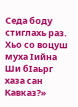Седа боду стиглахь раз.
Хьо со воцуш муха Iийна
Ши бIаьрг хаза сан Кавказ?»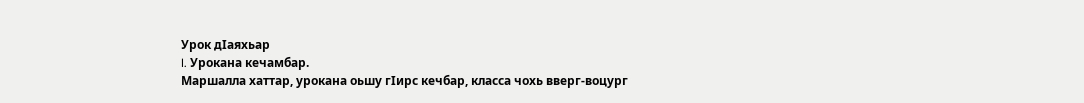Урок дIаяхьар
I. Урокана кечамбар.
Маршалла хаттар, урокана оьшу гIирс кечбар, класса чохь вверг-воцург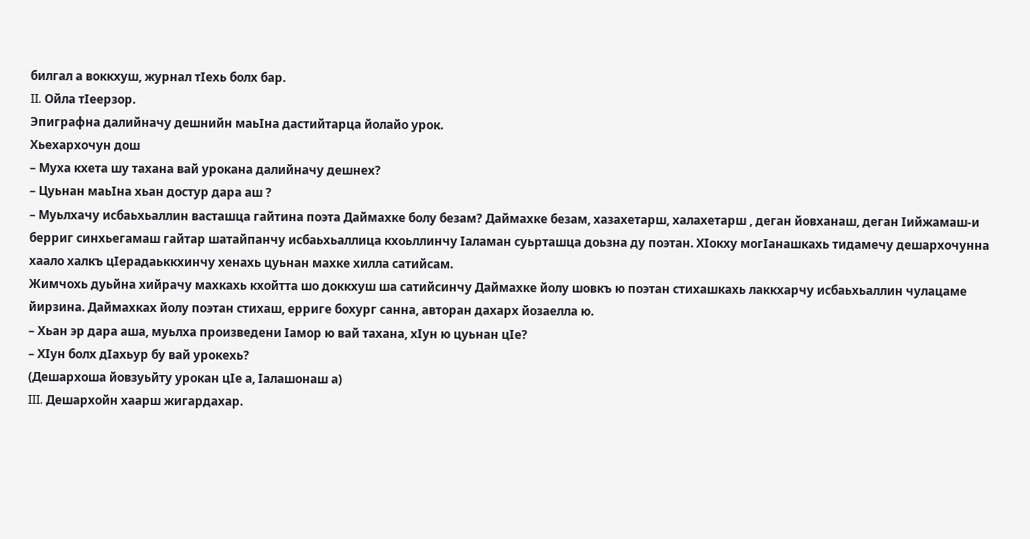билгал а воккхуш, журнал тIехь болх бар.
II. Ойла тIеерзор.
Эпиграфна далийначу дешнийн маьIна дастийтарца йолайо урок.
Хьехархочун дош
– Муха кхета шу тахана вай урокана далийначу дешнех?
– Цуьнан маьIна хьан достур дара аш ?
– Муьлхачу исбаьхьаллин васташца гайтина поэта Даймахке болу безам? Даймахке безам, хазахетарш, халахетарш , деган йовханаш, деган Iийжамаш-и берриг синхьегамаш гайтар шатайпанчу исбаьхьаллица кхоьллинчу Iаламан суьрташца доьзна ду поэтан. ХIокху могIанашкахь тидамечу дешархочунна хаало халкъ цIерадаьккхинчу хенахь цуьнан махке хилла сатийсам.
Жимчохь дуьйна хийрачу махкахь кхойтта шо доккхуш ша сатийсинчу Даймахке йолу шовкъ ю поэтан стихашкахь лаккхарчу исбаьхьаллин чулацаме йирзина. Даймахках йолу поэтан стихаш, ерриге бохург санна, авторан дахарх йозаелла ю.
– Хьан эр дара аша, муьлха произведени Iамор ю вай тахана, хIун ю цуьнан цIе?
– ХIун болх дIахьур бу вай урокехь?
(Дешархоша йовзуьйту урокан цIе а, Iалашонаш а)
III. Дешархойн хаарш жигардахар.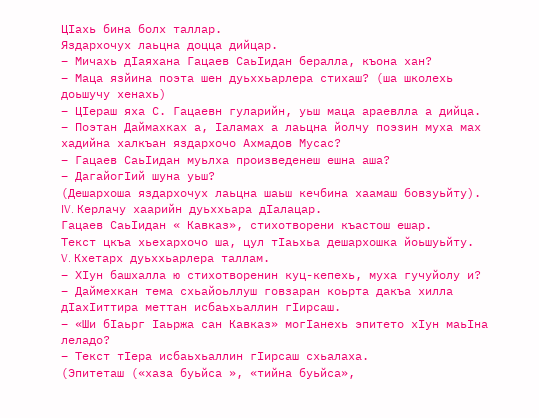ЦIахь бина болх таллар.
Яздархочух лаьцна доцца дийцар.
– Мичахь дIаяхана Гацаев СаьIидан бералла, къона хан?
– Маца язйина поэта шен дуьххьарлера стихаш? (ша школехь доьшучу хенахь)
– ЦIераш яха С. Гацаевн гуларийн, уьш маца араевлла а дийца.
– Поэтан Даймахках а, Iаламах а лаьцна йолчу поэзин муха мах хадийна халкъан яздархочо Ахмадов Мусас?
– Гацаев СаьIидан муьлха произведенеш ешна аша?
– ДагайогIий шуна уьш?
(Дешархоша яздархочух лаьцна шаьш кечбина хаамаш бовзуьйту).
IV. Керлачу хаарийн дуьххьара дIалацар.
Гацаев СаьIидан « Кавказ», стихотворени къастош ешар.
Текст цкъа хьехархочо ша, цул тIаьхьа дешархошка йоьшуьйту.
V. Кхетарх дуьххьарлера таллам.
– ХIун башхалла ю стихотворенин куц-кепехь, муха гучуйолу и?
– Даймехкан тема схьайоьллуш говзаран коьрта дакъа хилла дIахIиттира меттан исбаьхьаллин гIирсаш.
– «Ши бIаьрг Iаьржа сан Кавказ» могIанехь эпитето хIун маьIна леладо?
– Текст тIера исбаьхьаллин гIирсаш схьалаха.
(Эпитеташ («хаза буьйса », «тийна буьйса»,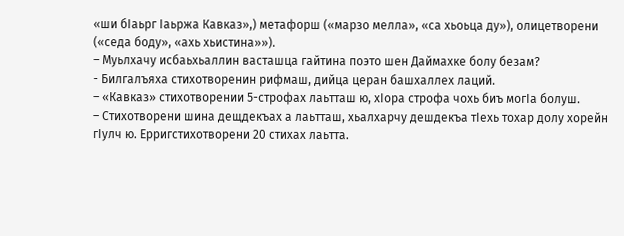«ши бIаьрг Iаьржа Кавказ»,) метафорш («марзо мелла», «са хьоьца ду»), олицетворени («седа боду», «ахь хьистина»»).
– Муьлхачу исбаьхьаллин васташца гайтина поэто шен Даймахке болу безам?
- Билгалъяха стихотворенин рифмаш, дийца церан башхаллех лаций.
– «Кавказ» стихотворении 5-строфах лаьтташ ю, хIора строфа чохь биъ могIа болуш.
– Стихотворени шина дещдекъах а лаьтташ, хьалхарчу дешдекъа тIехь тохар долу хорейн гIулч ю. Ерригстихотворени 20 стихах лаьтта.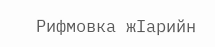Рифмовка жIарийн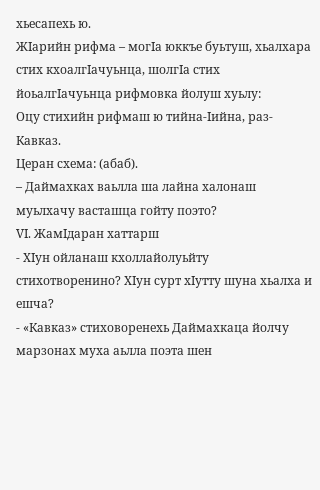хьесапехь ю.
ЖIарийн рифма – могIа юккъе буьтуш, хьалхара стих кхоалгIачуьнца, шолгIа стих йоьалгIачуьнца рифмовка йолуш хуьлу:
Оцу стихийн рифмаш ю тийна-Iийна, раз-Кавказ.
Церан схема: (абаб).
– Даймахках ваьлла ша лайна халонаш муьлхачу васташца гойту поэто?
VI. ЖамIдаран хаттарш
- ХIун ойланаш кхоллайолуьйту стихотворенино? ХIун сурт хIутту шуна хьалха и ешча?
- «Кавказ» стиховоренехь Даймахкаца йолчу марзонах муха аьлла поэта шен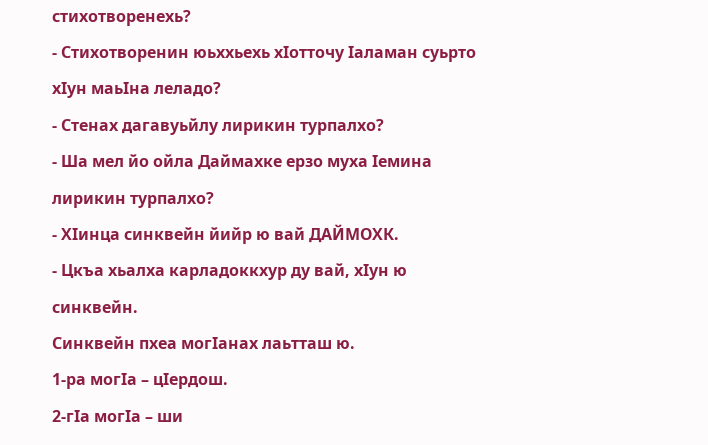стихотворенехь?
- Стихотворенин юьххьехь хIотточу Iаламан суьрто хIун маьIна леладо?
- Стенах дагавуьйлу лирикин турпалхо?
- Ша мел йо ойла Даймахке ерзо муха Iемина лирикин турпалхо?
- ХIинца синквейн йийр ю вай ДАЙМОХК.
- Цкъа хьалха карладоккхур ду вай, хIун ю синквейн.
Синквейн пхеа могIанах лаьтташ ю.
1-ра могIа – цIердош.
2-гIа могIа – ши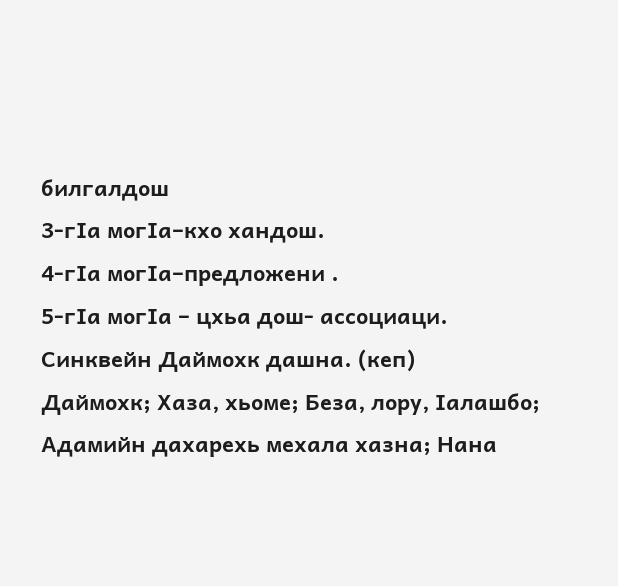билгалдош
3-гIа могIа–кхо хандош.
4-гIа могIа–предложени .
5-гIа могIа – цхьа дош- ассоциаци.
Синквейн Даймохк дашна. (кеп)
Даймохк; Хаза, хьоме; Беза, лору, Iалашбо; Адамийн дахарехь мехала хазна; Нана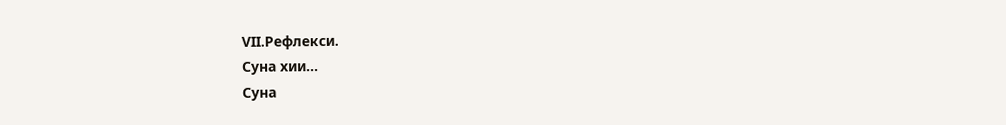VII.Рефлекси.
Суна хии…
Суна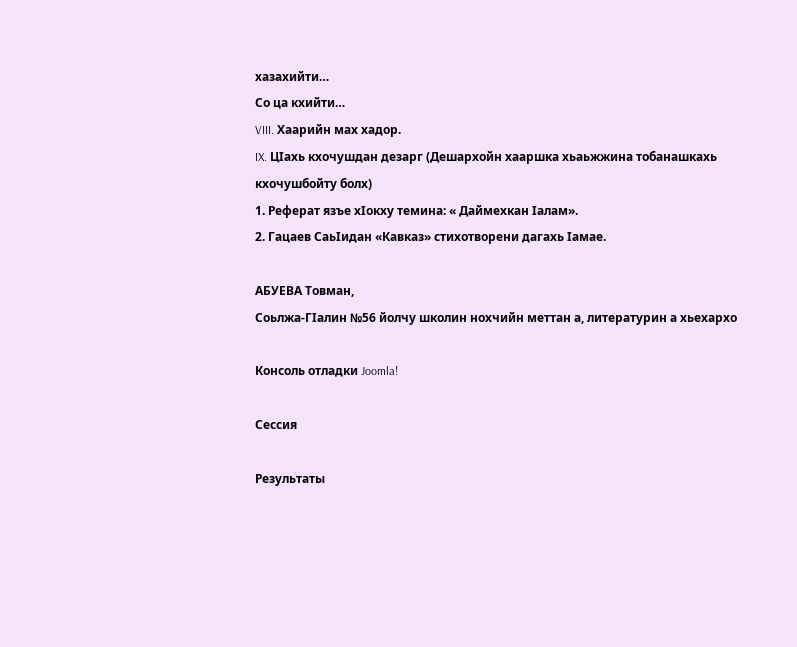хазахийти…
Со ца кхийти…
VIII. Хаарийн мах хадор.
IX. ЦIахь кхочушдан дезарг (Дешархойн хааршка хьаьжжина тобанашкахь кхочушбойту болх)
1. Реферат язъе хIокху темина: « Даймехкан Iалам».
2. Гацаев СаьIидан «Кавказ» стихотворени дагахь Iамае.

АБУЕВА Товман,
Соьлжа-ГIалин №56 йолчу школин нохчийн меттан а, литературин а хьехархо

Консоль отладки Joomla!

Сессия

Результаты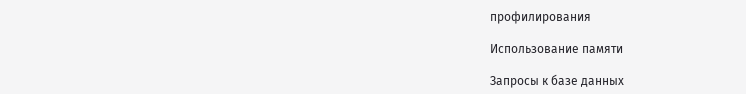профилирования

Использование памяти

Запросы к базе данных